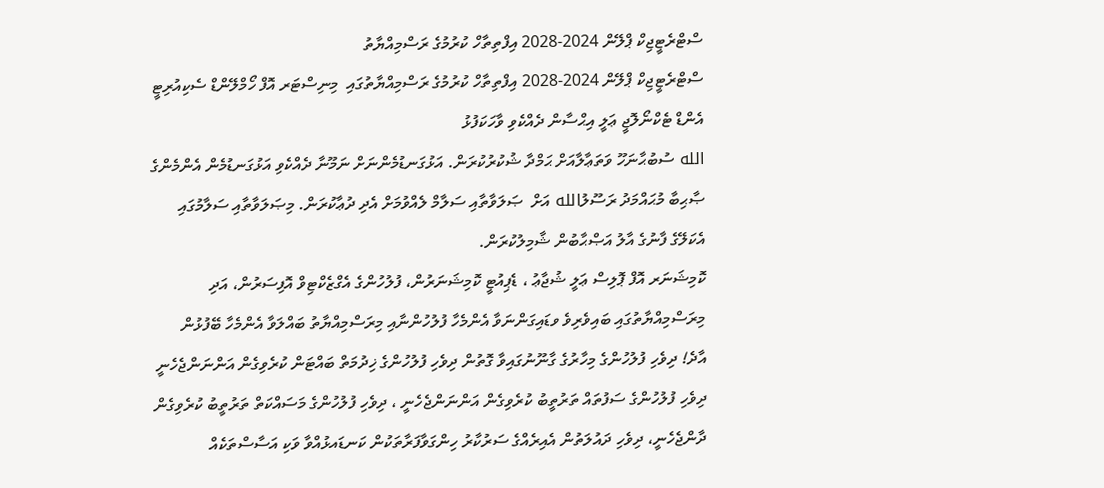ސްޓްރެޓީޖިކް ޕްލޭން 2024-2028 އިފްތިތާހް ކުރުމުގެ ރަސްމިއްޔާތު
ސްޓްރެޓީޖިކް ޕްލޭން 2024-2028 އިފްތިތާހް ކުރުމުގެ ރަސްމިއްޔާތުގައި  މިނިސްޓަރ އޮފް ހޯމްލޭންޑް ސެކިއުރިޓީ އެންޑް ޓެކްނޯލޮޖީ ޢަލީ އިޙްސާން ދެއްކެވި ވާހަކަފުޅު
الله ސުބުޙާނަހޫ ވަތަޢާލާއަށް ޙަމްދާ ޝުކުރުކުރަން. އަޅުގަނޑުމެންނަށް ނަމޫނާ ދެއްކެވި އަޅުގަނޑުމެން އެންމެންގެ ޞާޙިބާ މުޙައްމަދު ރަސޫލުالله އަށް  ޞަލަވާތާއި ސަލާމް ލެއްވުމަށް އެދި ދުޢާކުރަން. މިޞަލަވާތާއި ސަލާމުގައި އެކަލޭގެ ފާނުގެ އާލު އަޞްޙާބުން ޝާމިލުކުރަން.
ކޮމިޝަނަރ އޮފް ޕޮލިސް ޢަލީ ޝުޖާޢު ، ޑެޕިއުޓީ ކޮމިޝަނަރުން، ފުލުހުންގެ އެގްޒެކްޓިވް އޮފިސަރުން، އަދި މިރަސްމިއްޔާތުގައި ބައިވެރިވެ ވޑައިގަންނަވާ އެންމެހާ ފުލުހުންނާއި މިރަސްމިއްޔާތު ބައްލަވާ އެންމެހާ ބޭފުޅުން
އާދެ! ދިވެހި ފުލުހުންގެ މިހާރުގެ ގާނޫނުގައިވާ ގޮތުން ދިވެހި ފުލުހުންގެ ޚިދުމަތް ބައްޓަން ކުރެވިގެން އަންނަންޖެހެނީ ދިވެހި ފުލުހުންގެ ސަފުތައް ތަރުތީބު ކުރެވިގެން އަންނަންޖެހެނީ ، ދިވެހި ފުލުހުންގެ މަސައްކަތް ތަރުތީބު ކުރެވިގެން ދާންޖެހެނީ، ދިވެހި ދައުލަތުން އެއިރެއްގެ ސަރުކާރު ހިންގަވާފަރާތަކުން ކަނޑައޅުއްވާ ވަކި އަސާސްތަކެއް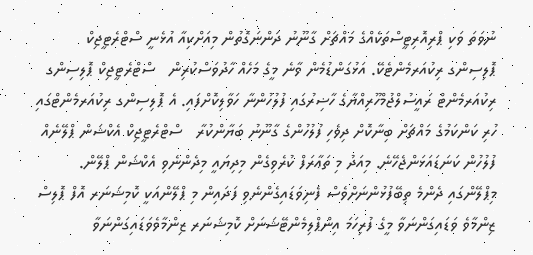ނުވަތަ ވަކި ޕްރިއޮރިޓީސްތަކެއްގެ މައްޗަށް ގާނޫނު ދަންނަގޮތުން މިއަށްކިއާ އުޅެނީ ސްޓްރެޓީޖިކް ޕޮލިސިންގ ރިކުއަރމެންޓެކޭ. އަޅުގަންޑުމެން ވާނެ މީގެ މަހެއް ހާދުވަސްކުރިން   ސްޓްރެޓީޖިކް ޕޮލިސިންގ ރިކުއަރމެންޓް ރައީސުލްޖުމްހޫރިއްޔާގެ ހާޟިރުގައި ފުލުހުންނާ ހަވާލިކޮށްފައި. އެ ޕޮލިސިންގ ރިކުއަރމެންޓްގައި ހުރި ކަންކަމުގެ މައްޗަށް ބިނާކޮށް ދިވެހި ފުލުހުންގެ ގާނޫނު ބަޔާންކުރާ   ސްޓްރެޓީޖިކް އެކްޝަން ޕްލޭނެއް ފުލުހުން ކަނަޑައަޅަންޖެހޭނެ. މިއަދު މި ތަޢާރަފް ކުރެވިގެން މިދިޔައީ މިދެންނެވި އެކްޝަން ޕްލޭން. މިޕްލޭންގައި ދެންމެ ތިބޭފުޅުންނަށްވެސް ފެނިވަޑައިގެންނެވި ފަދައިން މި ޕްލޭންއަކީ ކޮމިޝަނަރ އޮފް ޕޮލިސް ޒިންމާވެ ވަޑައިގަންނަވާ މީގެ ފުރިހަމަ އިންޕްލިމެންޓޭޝަނަށް ކޮމިޝަނަރ ޒިންމާވެވަޑައިގަންނަވާ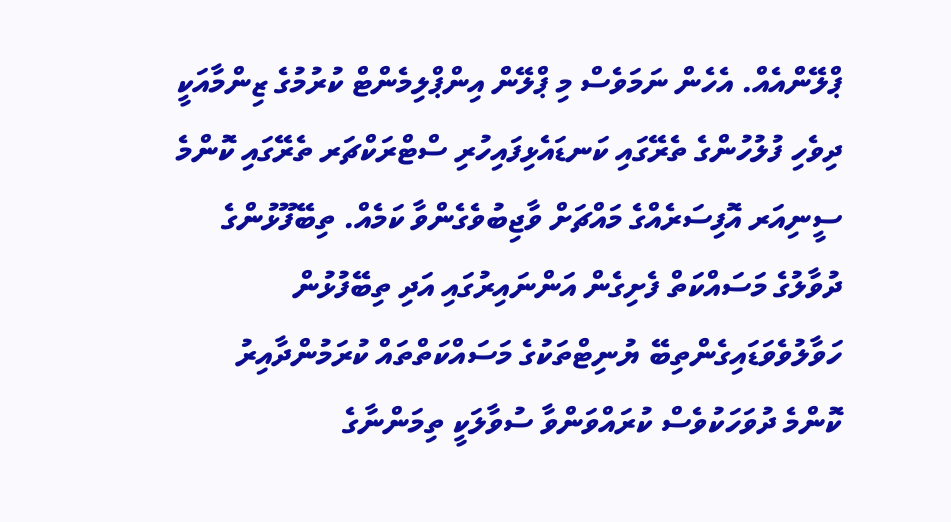ޕްލޭންއެއް. އެހެން ނަމަވެސް މި ޕްލޭން އިންޕްލިމެންޓް ކުރުމުގެ ޒިންމާއަކީ ދިވެހި ފުލުހުންގެ ތެރޭގައި ކަނޑައެޅިފައިހުރި ސްޓްރަކްޗަރ ތެރޭގައި ކޮންމެ ސީނިއަރ އޮފިސަރެއްގެ މައްޗަށް ވާޖިބުވެގެންވާ ކަމެއް. ތިބޭފޫޅުންގެ ދުވާލުގެ މަސައްކަތް ފެށިގެން އަންނައިރުގައި އަދި ތިބޭފުޅުން ހަވާލުވެވަޑައިގެންތިބޭ ޔުނިޓްތަކުގެ މަސައްކަތްތައް ކުރަމުންދާއިރު ކޮންމެ ދުވަހަކުވެސް ކުރައްވަންވާ ސުވާލަކީ ތިމަންނާގެ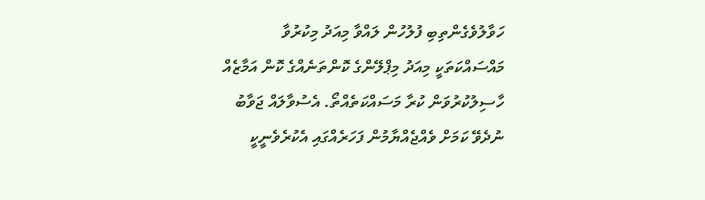ހަވާލުވެގެންތިބި ފުލުހުން ލައްވާ މިއަދު މިކުރުވާ މައްސައްކަތަކީ މިއަދު މިޕްލޭންގެ ކޮންތަނެއްގެ ކޮން އަމާޒެއް ހާސިލުކުރުވަން ކުރާ މަސައްކަތެއްތޯ. އެސުވާލައް ޖަވާބު ނުދެވޭ ކަމަށް ވެއްޖެއްޔާމުން ފަހަރެއްގައި އެކުރެވެނީކީ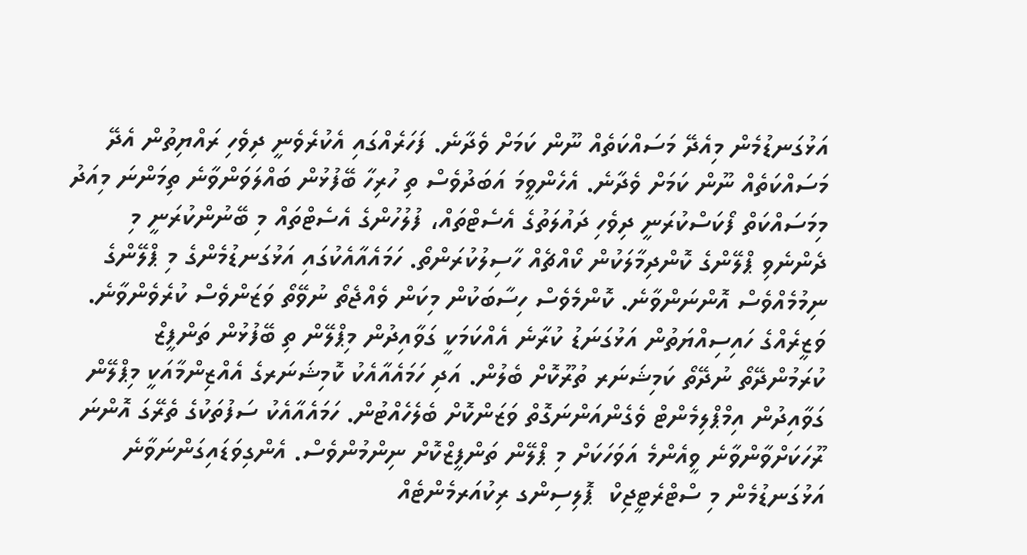އަޅުގަނޑުމެން މިއެދޭ މަސައްކަތެއް ނޫން ކަމަށް ވެދާނެ. ފަހަރެއްގައި އެކުރެވެނީ ދިވެހި ރައްޔިތުން އެދޭ މަސައްކަތެއް ނޫން ކަމަށް ވެދާނެ. އެހެންވީމަ އަބަދުވެސް ތި ހުރިހާ ބޭފުޅުން ބައްލަވަންވާނެ ތިމަންނަ މިއަދު މިމަސައްކަތް ފޯކަސްކުރަނީ ދިވެހި ދައުލަތުގެ އެސެޓްތައް، ފުލުހުންގެ އެސެޓްތައް މި ބޭނުންކުރަނީ މި ދެންނެވި ޕްލޭންގެ ކޮންދިމާލަކުން ކޯއްޗެއް ހާސިލުކުރަންތޯ. ހަމައެއާއެކުގައި އަޅުގަނޑުމެންގެ މި ޕްލޭންގެ ނިމުމެއްވެސް އޮންނަންވާނެ. ކޮންމެވެސް ހިސާބަކުން މިކަން ވެއްޖެތޯ ނުވޭތޯ ވަޒަންވެސް ކުރެވެންވާނެ. ވަޒީރެއްގެ ހައިސިއްޔަތުން އަޅުގަނަޑު ކުރާނެ އެއްކަމަކީ ގަވާއިދުން މިޕްލޭން ތި ބޭފުޅުން ތަންފީޒް ކުރަމުންދޭތޯ ނުދޭތޯ ކަމިޝަނަރ ތުރޫކޮށް ބެލުން. އަދި ހަމައެއާއެކު ކޮމިޝަނަރގެ އެއްޒިންމާއަކީ މިޕްލޭން ގަވާއިދުން އިމްޕްލިމެންޓް ވެގެންއަންނަގޮތް ވަޒަންކޮށް ބެލެހެއްޓުން. ހަމައެއާއެކު ސަފުތަކުގެ ތެރޭގަ އޮންނަ ރޫހަކަށްވާންވާނެ ވީއެންމެ އަވަހަކަށް މި ޕްލޭން ތަންފީޒްކޮށް ނިންމުންވެސް. އެންގިވަޑައިގަންނަވާނެ އަޅުގަނޑުމެން މި ސްޓްރެޓީޖިކް  ޕޮލިސިންގ ރިކުއަރމެންޓެއް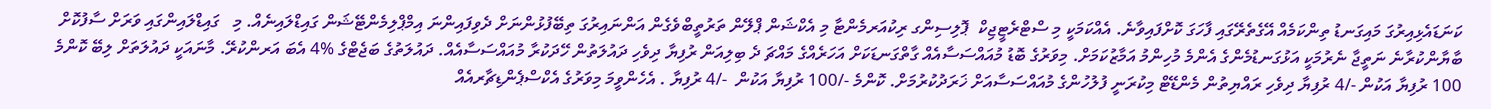ކަނަޑައެޅިއިރުގަ މައިގަނޑު ތިންކަމެއް އޭގެތެރޭގައި ފާހަގަ ކޮށްފައިވާނެ. އެއްކަމަކީ މި ސްޓްރެޓީޖިކް  ޕޮލިސިންގ ރިކުއަރމެންޓާ މި އެކްޝަން ޕްލޭން ތަރުތީބްވެގެން އަންނައިރުގަ ތިބޭފުޅުންނަށް ދެވިފައިންނަ އިމްޕްލިމެންޓޭޝަން ގައިޑްލައިނެއް. މި   ގައިޑްލައިންގައި ވަރަށް ސާފުކޮށް ބާޔާންކުރާނެ ނަތީޖާ ނެރުމަކީ އަޅުގަނޑުމެންގެ އެންމެ މުހިންމު އަމާޒުކަމަށް. މިވަރުގެ ބޮޑު މުއައްސަސާއެއް ގާތްގަނޑަކަށް އަހަރެއްގެ މައްޗަ ދެ ބިލިއަން ރުފިޔާ ދިވެހި ދައުލަތުން ހޭދަކުރާ މުއައްސަސާއެއް. ދައުލަތުގެ ބަޖެޓްގެ %4 އެބަ އަރންކުރޭ. މާނައަކީ ދައުލަތަށް ލިބޭ ކޮންމެ 100 ރުފިޔާ އަކުން -/4 ރުފިޔާ ދިވެހި ރައްޔިތުން މެންޑޭޓް މިކުރަނީ ފުލުހުންގެ މުއައްސަސާއަށް ޚަރަދުކުރުމަށް. ކޮންމެ -/100 ރުފިޔާ އަކުން  -/4 ރުފިޔާ . އެހެންވީމަ މިވަރުގެ އެކްސްޕެންޑިޗާރއެއް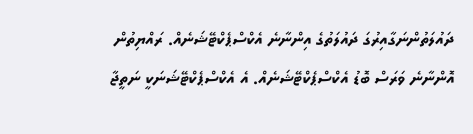ދައުލަތުންނަގާއިރުގަ ދައުލަތުގެ އިންނާނެ އެކްސްޕެކްޓޭޝަނެއް. ރައްޔިތުން އޮންނާނެ ވަރަސް ބޮޑު އެކްސްޕެކްޓޭޝަނެއް. އެ އެކްސްޕެކްޓޭޝަނަކީ ނަތީޖާ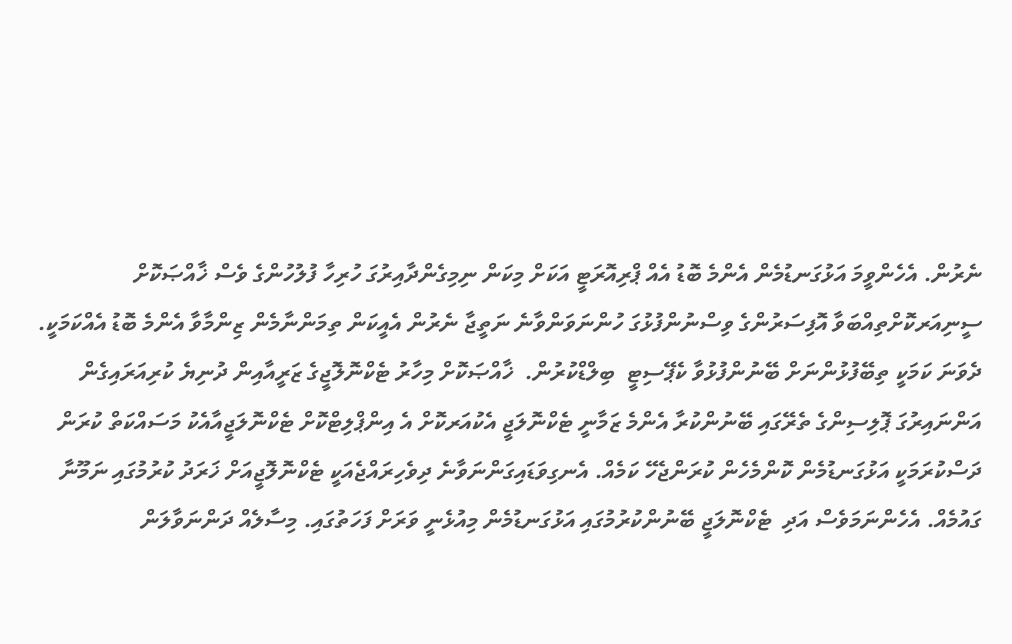ނެރުން. އެހެންވީމަ އަޅުގަނޑުމެން އެންމެ ބޮޑު އެއް ޕްރިއޮރަޓީ އަކަށް މިކަން ނިމިގެންދާއިރުގަ ހުރިހާ ފުލުހުންގެ ވެސް ޚާއްޞަކޮށް ސީނިއަރކޮށްތިއްބަވާ އޮފިސަރުންގެ ވިސްނުންފުޅުގަ ހުންނަވަންވާނެ ނަތީޖާ ނެރުން އެއީކަން ތިމަންނާމެން ޒިންމާވާ އެންމެ ބޮޑު އެއްކަމަކީ.
ދެވަނަ ކަމަކީ ތިބޭފުޅުންނަށް ބޭނުންފުޅުވާ ކެޕޭސިޓީ  ބިލްޑްކުރުން.  ޚާއްޞަކޮށް މިހާރު ޓެކްނޮލޮޖީގެ ޒަރީއާއިން ދުނިޔެ ކުރިއަރައިގެން އަންނައިރުގަ ޕޮލިސިންގެ ތެރޭގައި ބޭނުންކުރާ އެންމެ ޒަމާނީ ޓެކްނޮލަޖީ އެކުއަރކޮށް އެ އިންޕްލިޓްކޮށް ޓެކްނޮލަޖީއާއެކު މަސައްކަތް ކުރަން ދަސްކުރަމަކީ އަޅުގަނޑުމެން ކޮންމެހެން ކުރަންޖެހޭ ކަމެއް. އެނގިވަޑައިގަންނަވާނެ ދިވެހިރައްޖެއަކީ ޓެކްނޮލޮޖީއަށް ޚަރަދު ކުރުމުގައި ނަމޫނާ ގައުމެއް. އެހެންނަމަވެސް އަދި  ޓެކްނޮލަޖީ ބޭނުންކުރުމުގައި އަޅުގަނޑުމެން މިއުޅެނީ ވަރަށް ފަހަތުގައި. މިސާލެއް ދަންނަވާލަން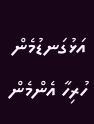އަޅުގަނޑުމެން ހުރިހާ އެންމެން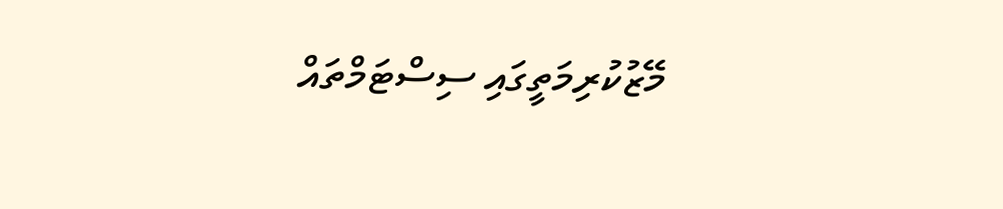މޭޒުކުރިމަތީގައި ސިސްޓަމްތައް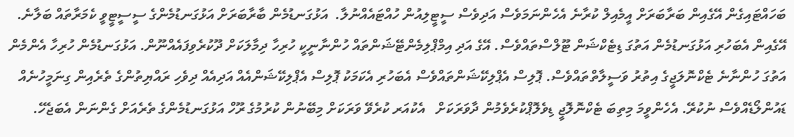ބަހައްޓައިގެން އޭގެއިން ބަރާބަރަށް އީމެއިލް ކުރާނެ އެހެންނަމަވެސް އަދިވެސް ސީޓީލިއުން ހުއްޓައެއްނުލާ.  އަޅުގަނޑުމެން ބާރާބަރަށް އަޅުގަނޑުމެންގެ ސީސީޓީވީ ކެމަރާތައް ބަލާނެ. އޭގެއިން އެބަހުރި އަޅުގަނޑުމެން އަތުގަ ޑިޓެކްޝަން ޓޫލްސްތައްވެސް. އޭގެ އަދި އިމްޕްލިމެންޓޭޝަންތައް ހުންނާނީކީ ހުރިހާ ދިމާލަކަށް ދޫކުރެވިފައެއްނޫން. އަޅުގަނޑުމެން ހުރިހާ އެންމެން އަތުގަ ހުންނާނެ ޓެކްނޮލަޖީގެ އިތުރު ވަސީލާތްތައްވެސް. ޕޮލިސް އެޕްލިކޭޝަންތައްވެސް އެބަހުރި އެކަމަކު ޕޮލިސް އެޕްލިކޭޝަންއެއް އަދިއެއް ދިވެހި ރައްޔިތުންގެ ތެރެއިން ގިނަމީހުނެއް ޑައުންލޯޑެއްވެސް ނުކުރޭ. އެހެންވީމަ މިތިބަ ޓެކްނޮލޮޖީ ޑިވެލޮޕްކުރެވެމުން ދާވަރަކަށް   އެކުއަރ ކުރެވޭ ވަރަކަށް މިބޭނުން ކުރުމުގެ ރޫހް އަޅުގަނޑުމެންގެ ތެރެއަށް ގެންނަން އެބަޖެހޭ.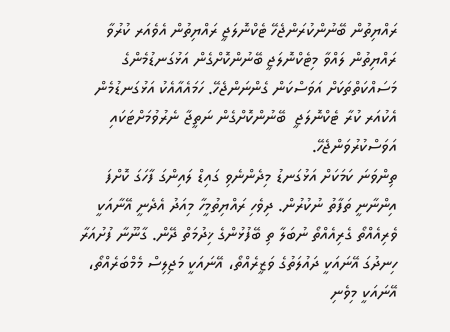ރައްޔިތުން ބޭނުންކުރަންޖެހޭ ޓެކްނޮލަޖީ ރައްޔިތުން އެވެއަރ ކުރުވާ ރައްޔިތުން ލައްވާ މިޓެކްނޮލަޖީ ބޭނުންކޮށްގެން އަޅުގަނޑުމެންގެ މަސައްކަތްތަކަށް އަވަސްކަން ގެންނަންޖެހޭ. ހަމައެއާއެކު އަޅުގަނޑުމެން އެކުއަރ ކުރާ ޓެކްނޮލަޖީ  ބޭނުންކޮށްގެން ނަތީޖާ ނެރުވުމަށްޓަކައި އަވަސްކުރުވަންޖެހޭ.
ތިންވަނަ ކަމަކަށް އަޅުގަނޑު މިދެންނެވި ގައިޑް ލައިންގަ ފާހަގަ ކޮށްފަ އިންނާނީ ތަފާތު ނުކުރުން. ދިވެހި ރައްޔިތުމީހާ މިއަދު އެދެނީ އޭނާއަކީ ވެރިއެއްތޯ ގެރިއެއްތޯ ނުބަލާ ތި ބޭފުޅުންގެ ޚިދުމަތް ދޭން. ގާނޫނާ ފުށުއަރާ ހިނދުގަ އޭނައަކީ ދައުލަތުގެ ވަޒީރެއްތޯ، އޭނައަކީ މަޖިލިސް މެމްބަރެއްތޯ، އޭނައަކީ މިވެނި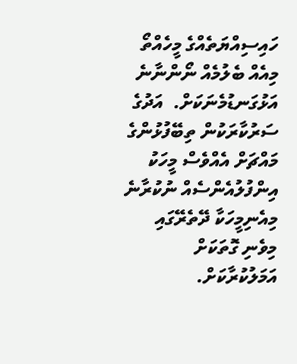ހައިސިއްޔަތެއްގެ މީހެއްތޯ މިއެއް ބެލުމެއް ނޯންނާނެ އަޅުގަނޑުމެނަކަށް.  އަދުގެ ސަރުކާރަކުން ތިބޭފުޅުންގެ މައްޗަށް އެއްވެސް މީހަކު އިންފުލުއެންސެއް ނުކުރާނެ މިއެނިމީހަކާ ދޭތެރޭގައި މިވެނި ގޮތަކަށް އަމަލުކުރާކަށް.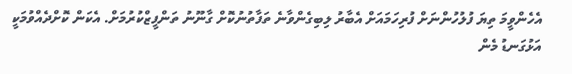އެހެންވީމަ ތިޔަ ފުލުހުންނަށް ފުރިހަމައަށް އެބާރު ލިބިގެންވާނެ ތަފާތުނުކޮށް ގާނޫނު ތަންފީޒްކުރުމަށް. އެކަން ކޮށްދެއްވުމަކީ އަޅުގަނޑު މެން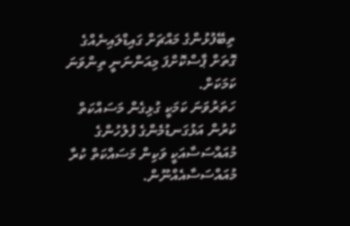ތިބޭފުޅުންގެ މައްޗަށް ގައިޑްލައިނެއްގެ ގޮތަށް ޕާސްކޮށްފަ މިއަންނަނީ ތިންވަނަ ކަމަކަށް.
ހަތަރުވަނަ ކަމަކީ ގުޅިގެން މަސައްކަތް ކުރުން އަޅުގަނޑުމެންގެ ފުލުހުންގެ މުއައްސަސާއަކީ ވަކިން މަސައްކަތް ކުރާ މުއައްސަސާއެއްނޫން.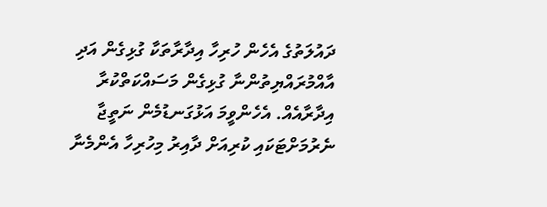ދައުލަތުގެ އެހެން ހުރިހާ އިދާރާތަކާ ގުޅިގެން އަދި އާއްމުރައްޔިތުންނާ ގުޅިގެން މަސައްކަތްކުރާ އިދާރާއެއް. އެހެންވީމަ އަޅުގަނޑުމެން ނަތީޖާ ނެރުމަށްޓަކައި ކުރިއަށް ދާއިރު މިހުރިހާ އެންމެނާ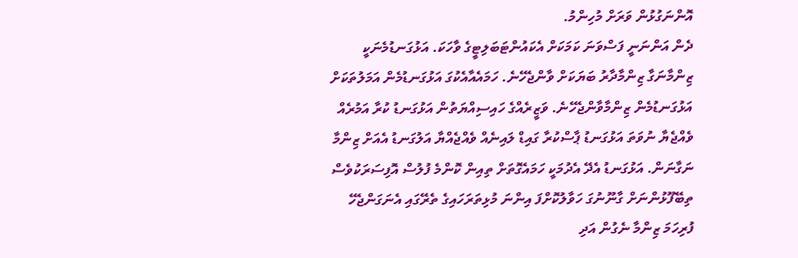އޮންނަގުޅުން ވަރަށް މުހިންމު.
ދެން އަންނަނީ ފަސްވަނަ ކަމަކަށް އެކައުންޓަބަލިޓީގެ ވާހަކަ. އަޅުގަނޑުމެނަކީ ޒިންމާނަގާ ޒިންމާދާރު ބަޔަކަށް ވާންޖެހޭނެ. ހަމައެއާއެކުގަ އަޅުގަނޑުމެން އަމަލުތަކަށް އަޅުގަނޑުމެން ޒިންމާވާންޖެހޭނެ. ވަޒީރެއްގެ ހައިސިއްޔަތުން އަޅުގަނޑު ކުރާ އަމުރެއް ވެއްޖެޔާ ނުވަތަ އަޅުގަނޑު ޕާސްކުރާ ގައިޑް ލައިނެއް ވެއްޖެއްޔާ އަލުގަނޑު އެއަށް ޒިންމާ ނަގާނަން. އަޅުގަނޑު އެދޭ އެދުމަކީ ހަމައެގޮތަށް ތިއިން ކޮންމެ ފުލުސް އޮފިސަރަކުވެސް ތިބޭފޫޅުންނަށް ގާނޫނުގަ ހަވާލުކޮށްފަ އިންނަ މުޅިތަރަހައިގެ ތެރޭގައި އެނަގަންޖެހޭ ފުރިހަމަ ޒިންމާ ނެގުން އަދި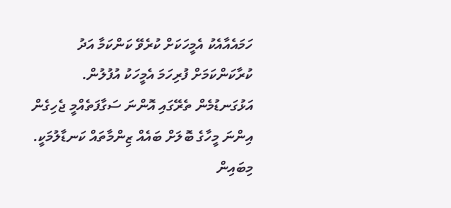ހަމައެއާއެކު އެމީހަކަށް ކުރެވޭ ކަންކަމާ އަދު ކުރާކަންކަމަށް ފުރިހަމަ އެމީހަކު އުފުލުން. އަޅުގަނޑުމެން ތެރޭގައި އޮންނަ ސަގާފަތެއްމީ ޖެހިގެން އިންނަ މީހާގެ ބޮލަށް ބައެއް ޒިންމާތައް ކަނޑާލުމަކީ. މިބައިން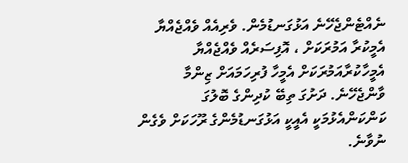ނެއްޓެންޖެހޭނެ އަޅުގަނޑުމެން. ވެރިއެއް ވެއްޖެއްޔާ އެމީކުރާ އަމުރަކަށް ، އޮފިސަރެއް ވެއްޖެއްޔާ އެމީހާކުރާއަމުރަކަށް އެމީހާ ފުރިހަމައަށް ޒިންމާ ވާންޖެހޭނެ. ދަށުގަ ތިބޭ ކުދިންގެ ބޮލުގަ ކަންކަންއެޅުމަކީ އެއީކީ އަޅުގަނޑުމެންގެ ރޫހަކަށް ވެގެން ނުވާނެ.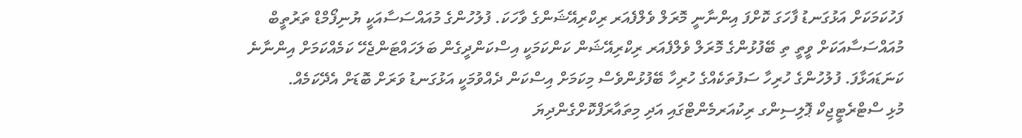ފަހުކަމަކަށް އަޅުގަނޑު ފާހަގަ ކޮށްފަ އިންނާނީ މޮރަލް ވެލްފެއަރ ރިކްރިއޭޝަންގެ ވާހަކަ. ފުލުހުންގެ މުއައްސަސާއަކީ ޔުނިފޯމްޑް ތަރުތީބް މުއައްސަސާއަކަށް ވީތީ ތި ބޭފުޅުންގެ މޮރަލް ވެލްފެއަރ ރިކްރިއޭޝަން ކަންކަމަކީ އިސްކަންދީގެން ބަލަހައްޓަންޖެހޭ ކަމެއްކަމަށް އިންނާނެ ކަނަޑައަޅާފަ. ފުލުހުންގެ ހުރިހާ ސަފުތަކެއްގެ ހުރިހާ ބޭފުޅުންވެސް މިކަމަށް އިސްކަން ދެއްވުމަކީ އަޅުގަނޑު ވަރަށް ބޮޑަށް އެދޭކަމެއް.
މުޅި ސްޓްރެޓީޖިކް ޕޮލިސިންގ ރިކުއަރމެންޓްގައި އަދި މިތައާރަފްކޮށްގެންދިޔަ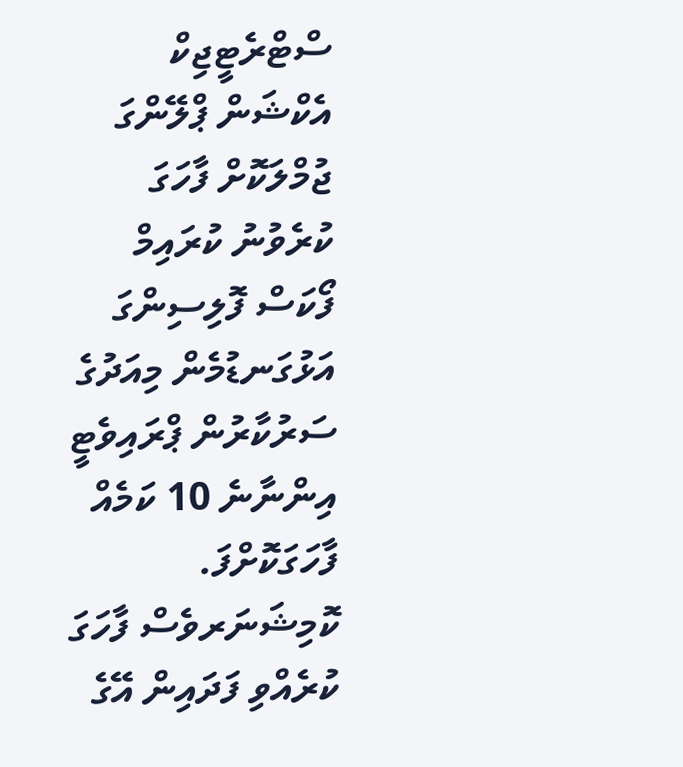ސްޓްރެޓީޖިކް އެކްޝަން ޕްލޭންގަ ޖުމްލަކޮށް ފާހަގަ ކުރެވުނު ކުރައިމް ފޯކަސް ފޮލިސިންގަ އަޅުގަނޑުމެން މިއަދުގެ ސަރުކާރުން ޕްރައިވެޓީ އިންނާނެ 10 ކަމެއް ފާހަގަކޮށްފަ. ކޮމިޝަނަރވެސް ފާހަގަ ކުރެއްވި ފަދައިން އޭގެ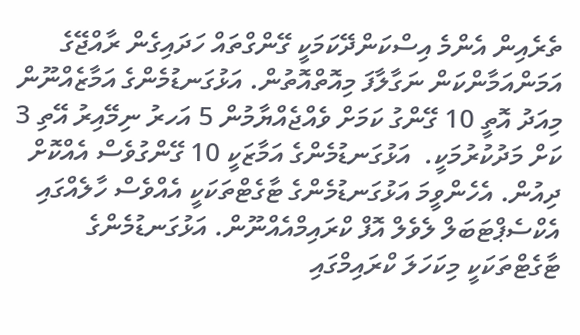ތެރެއިން އެންމެ އިސްކަންދޭކަމަކީ ގޭންގްތައް ހަދައިގެން ރާއްޖޭގެ އަމަންއަމާންކަން ނަގާލާފަ މިއޮތްއޮތުން. އަޅުގަނޑުމެންގެ އަމާޒެއްނޫން މިއަދު އޮތީ 10 ގޭންގު ކަމަށް ވެއްޖެއްޔާމުން 5 އަހރު ނިމޭއިރު އޭތި 3 ކަށް މަދުކުރުމަކީ.  އަޅުގަނޑުމެންގެ އަމާޒަކީ 10 ގޭންގުވެސް އެއްކޮށް ދިއުން. އެހެންވީމަ އަޅުގަނޑުމެންގެ ޓާގެޓްތަކަކީ އެއްވެސް ހާލެއްގައި އެކްސެޕްޓަބަލް ލެވެލް އޮފް ކްރައިމްއެއްނޫން. އަޅުގަނޑުމެންގެ ޓާގެޓްތަކަކީ މިކަހަލަ ކްރައިމްގައި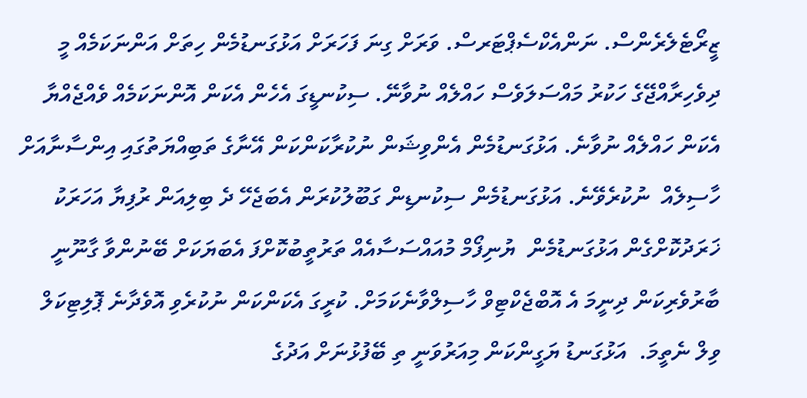ޒީރޯޓެލެރެންސް. ނަންއެކްސެޕްޓަރސް. ވަރަށް ގިނަ ފަހަރަށް އަޅުގަނޑުމެން ހިތަށް އަންނަކަމެއް މީ ދިވެހިރާއްޖޭގެ ހަކުރު މައްސަލަވެސް ހައްލެއް ނުވާނޭ. ސިކުނޑީގަ އެހެން އެކަން އޮންނަކަމެއް ވެއްޖެއްޔާ އެކަން ހައްލެއް ނުވާނެ. އަޅުގަނޑުމެން އެންވިޝަން ނުކުރާކަންކަން އޭނާގެ ތަބިއްޔަތުގައި އިންސާނާއަށް ހާސިލެއް  ނުކުރެވޭނެ. އަޅުގަނޑުމެން ސިކުނޑިން ގަބޫލުކުރަން އެބަޖެހޭ ދެ ބިލިއަން ރުފިޔާ އަހަރަކު ޚަރަދުކޮށްގެން އަޅުގަނޑުމެން  ޔުނިފޯމް މުއައްސަސާއެއް ތަރުތީބުކޮށްފަ އެބަޔަކަށް ބޭނުންވާ ގާނޫނީ ބާރުވެރިކަން ދިނީމަ އެ އޮބްޖެކްޓިވް ހާސިލްވާނެކަމަށް. ކުރީގަ އެކަންކަން ނުކުރެވި އޮވެދާނެ ޕޮލިޓިކަލް ވިލް ނެތީމަ.  އަޅުގަނޑު ޔަގީންކަން މިއަރުވަނީ ތި ބޭފުޅުނަށް އަދުގެ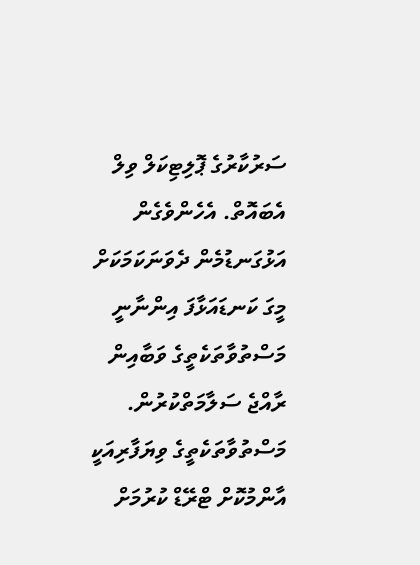ސަރުކާރުގެ ޕޮލިޓިކަލް ވިލް އެބައޮތް. އެހެންވެގެން އަޅުގަނޑުމެން ދެވަނަކަމަކަށް މީގަ ކަނޑައަޅާފަ އިންނާނީ މަސްތުވާތަކެތީގެ ވަބާއިން ރާއްޖެ ސަލާމަތްކުރުން. މަސްތުވާތަކެތީގެ ވިޔަފާރިއަކީ  އާންމުކޮށް ޓްރޭޑް ކުރުމަށް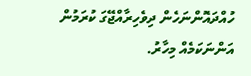ހުއްދައޮންނަހެން ދިވެހިރާއްޖޭގަ ކުރަމުން އަންނަކަމެއް މިހާރު.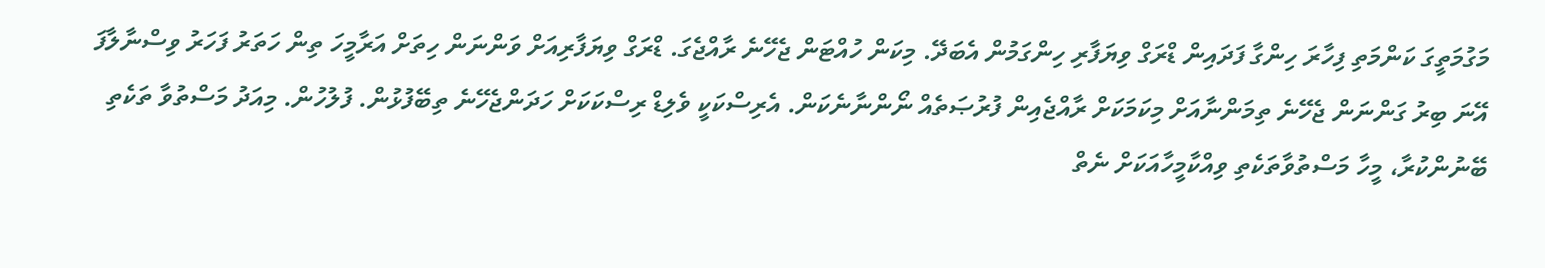މަގުމަތީގަ ކަންމަތި ފިހާރަ ހިންގާ ފަދައިން ޑްރަގް ވިޔަފާރި ހިންގަމުން އެބަދޭ. މިކަން ހުއްޓަން ޖެހޭނެ ރާއްޖެގަ. ޑްރަގް ވިޔަފާރިއަށް ވަންނަން ހިތަށް އަރާމީހަ ތިން ހަތަރު ފަހަރު ވިސްނާލާފަ އޭނަ ބިރު ގަންނަން ޖެހޭނެ ތިމަންނާއަށް މިކަމަކަށް ރާއްޖެއިން ފުރުޞަތެއް ނޯންނާނެކަން. އެރިސްކަކީ ވެލިޑް ރިސްކަކަށް ހަދަންޖެހޭނެ ތިބޭފުޅުން. ފުލުހުން. މިއަދު މަސްތުވާ ތަކެތި ބޭނުންކުރާ، މީހާ މަސްތުވާތަކެތި ވިއްކާމީހާއަކަށް ނެތް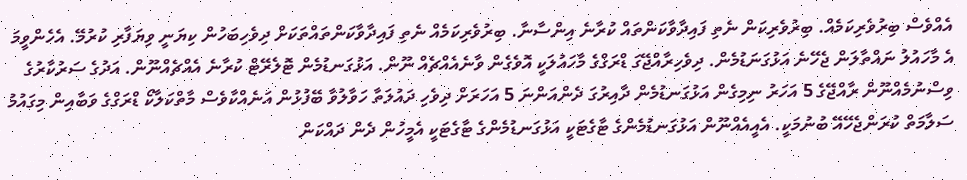އެއްވެސް ބިރުވެރިކަމެއް. ބިރުވެރިކަން ނެތި ފައިދާވާކަންތައް ކުރާނެ އިންސާނާ. ބިރުވެރިކަމެއް ނެތި ފައިދާވާކަންތައްތަކަށް ދިވެހިބަހުން ކިޔަނީ ވިޔަފާރި ކުރުމޭ. އެހެންވީމަ އެ މާހައުލު ނައްތާލަން ޖެހޭނެ އަޅުގަނަޑުމެން. ދިވެހިރާއްޖޭގަ ޑްރަގްގެ މާހައުލަކީ އޮވެގެން ވާނެއެއްޗެއް ނޫން. އަޅުގަނޑުމެން ޓޮލެރޭޓް ކުރާނެ އެއްޗެއްނޫން. އަދުގެ ސަރުކާރުގެ ވިސްނުމެއްނޫން ރާއްޖޭގެ 5 އަހަރު ނިމިގެން އަޅުގަނޑުމެން ދާއިރުގަ ދެންއަންނަ 5 އަހަރަށް ދިވެހި ދައުލަތާ ހަވާލުވާ ބޭފުޅުން އަނެއްކާވެސް މާތްކަލާކޯ ޑްރަގްގެ ވަބާއިން މިގައުމު ސަލާމަތް ކުރަންޖެހޭއޭ ބުނުމަކީ. އެއީއެއްނޫން އަޅުގަނޑުމެންގެ ޓާގެޓަކީ އަޅުގަނޑުމެންގެ ޓާގެޓަކީ އެމީހުން ދެން ދައްކަން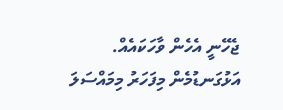ޖެހޭނީ އެހެން ވާހަކައެއް. އަޅުގަނޑުމެން މިފަހަރު މިމައްސަލަ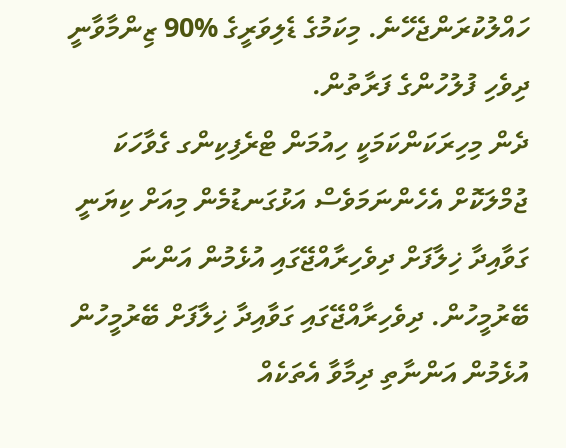ހައްލުކުރަންޖެހޭނެ. މިކަމުގެ ޑެލިވަރީގެ %90 ޒިންމާވާނީ ދިވެހި ފުލުހުންގެ ފަރާތުން.
ދެން މިހިރަކަންކަމަކީ ހިއުމަން ޓްރެފިކިންގ ގެވާހަކަ ޖުމްލަކޮށް އެހެންނަމަވެސް އަޅުގަނޑުމެން މިއަށް ކިޔަނީ ގަވާއިދާ ޚިލާފަށް ދިވެހިރާއްޖޭގައި އުޅެމުން އަންނަ ބޭރުމީހުން. ދިވެހިރާއްޖޭގައި ގަވާއިދާ ޚިލާފަށް ބޭރުމީހުން އުޅެމުން އަންނާތި ދިމާވާ އެތަކެއް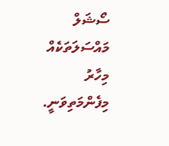ސޯޝަލް މައްސަލަތަކެއް މިހާރު މިފެންމަތިވަނީ.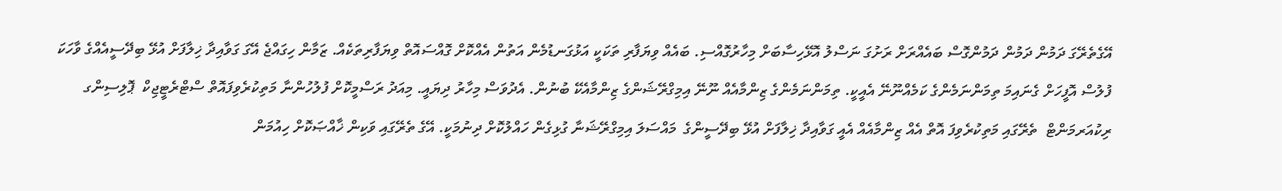އޭގެތެރޭގަ ދަމުން ދަމުން ދަމުންގޮސް ބައެއްރަށް ރަށުގަ ނަސްލު އޮޅޭހިސާބަށް މިހާރުގޮއްސި. ބައެއް ވިޔަފާރި ތަކަކީ އަޅުގަނޑުމެން އަތުން އެއްކޮށް ގޮއްސައޮތް ވިޔަފާރިތަކެއް. ޒަމާން ހިގައްޖެ އޭގަ ގަވާއިދާ ޚިލާފަށް އުޅޭ ބިދޭސީއެއްގެ ވާހަކަ ފުލުސް އޮފީހަށް ގެނައިމަ ތިމަންނަމެންގެ ކަމެއްނޫނޭ އެއީކީ. ތިމަންނަމެންގެ ޒިންމާއެއް ނޫނޭ އިމިގްރޭޝަންގެ ޒިންމާއެކޭ ބުނުން. އެދުވަސް މިހާރު ދިޔައީ. މިއަދު ރަސްމީކޮށް ފުލުހުންނާ މަތިކުރެވިފައޮތް ސްޓްރެޓީޖިކް  ޕޮލިސިންގ ރިކުއަރމަންޓް  ތެރޭގައި މަތިކުރެވިފަ އޮތް އެއް ޒިންމާއެއް އެއީ ގަވާއިދާ ޚިލާފަށް އުޅޭ ބިދޭސީންގެ  މައްސަލަ އިމިގްރޭޝަނާ ގުޅިގެން ހައްލުކޮށް ދިނުމަކީ. އޭގެ ތެރޭގައި ވަކިން ޚާއްޞަކޮށް ހިއުމަން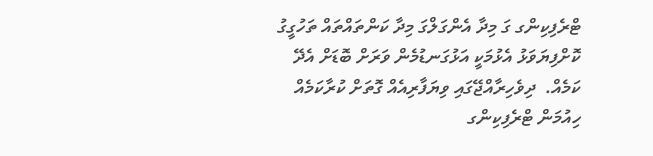ޓްރެފިކިންގ ގަ މިދާ އެންގަލްގަ މިދާ ކަންތައްތައް ތަހުގީގު ކޮށްފިޔަވަޅު އެޅުމަކީ އަޅުގަނޑުމެން ވަރަށް ބޮޑަށް އެދޭ ކަމެއް.  ދިވެހިރާއްޖޭގައި ވިޔަފާރިއެއް ގޮތަށް ކުރާކަމެއް ހިއުމަން ޓްރެފިކިންގ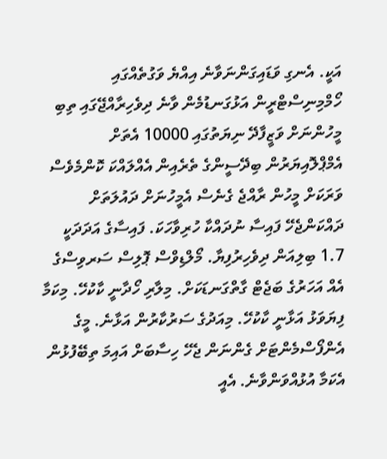އަކީ. އެނގި ވަޑައިގަންނަވާނެ އިއްޔެ ވަގުތެއްގައި ހޯމްމިނިސްޓްރީން އަޅުގަނޑުމެން ވާނެ ދިވެހިރާއްޖޭގައި ތިބި މީހުންނަށް ވަޒީފާދޭ ނިޔަތުގައި 10000 އެތަށް އެމްޕްލޮއިޔަރުން ބިދޭސީންގެ ތެރެއިން އެއްލައްކަ ކޮންމެވެސް ވަރަކަށް މީހުން ރާއްޖެ ގެނެސް އެމީހުނަށް ދައުލަތަށް ދައްކަންޖެހޭ ފައިސާ ނުދައްކާ ހުރިވާހަކަ. ފައިސާގެ އަދަދަކީ 1.7 ބިލިއަން ދިވެހިރުފިޔާ. މޯލްޑިވްސް ޕޮލިސް ސަރވިސްގެ އެއް އަހަރުގެ ބަޖެޓް ގާތްގަނޑަކަށް. މިލާރި ހޯދާނީ ކާކުހޭ. މިކަމާ ފިޔަވަޅު އަޅާނީ ކާކުހޭ. މިއަދުގެ ސަރުކާރުން އަޅާނެ. މީގެ އެންފޯސްމެންޓަށް ގެންނަން ޖެހޭ ހިސާބަށް އައިމަ ތިބޭފުޅުން އެކަމާ އުޅުއްވަންވާނެ. އެއީ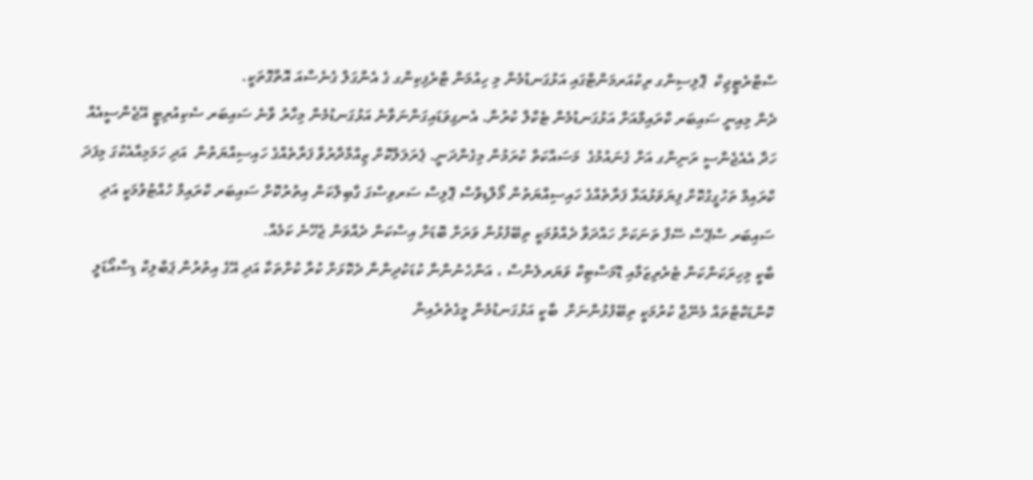ސްޓްރެޓީޖިކް  ޕޮލިސިންގ ރިކުއަރމަންޓްގައި އަޅުގަނޑުމެން މި ހިއުމަން ޓްރެފިކިންގ ގެ އެންގަލް ގެނެސްއަ އޮތްގޮތަކީ.
ދެން މިއިނީ ސައިބަރ ކްރައިމްއަށް އަޅުގަނޑުމެން ޓެކްލް ކުރުން. އެނގިވަޑައިގަންނަވާނެ އަޅުގަނޑުމެން މިހާރު ވާނެ ސައިބަރ ސެކިއުރިޓީ އޭޖެންސީއެއް ހަދާ އެއެޖެންސީ ރަނިންގ އަށް ގެނައުމުގެ  މަސައްކަތް ކުރަމުން މިގެންދަނީ. ޕެރަލަލްކޮށް ޒިއްމާދާރުވާ ފަރާތެއްގެ ހައިސިއްޔަތުން  އަދި ހަމަމިއާއެކުގަ މިފަދަ ކްރައިމް ތަހުގީގުކޮށް ފިޔަވަޅުއަޅާ ފަރާތެއްގެ ހައިސިއްޔަތުން މޯލްޑިވްސް ޕޮލިސް ސަރވިސްގަ ގާބިލްކަން އިތުރުކޮށް ސައިބަރ ކްރައިމް ހުއްޓުވުމަކީ އަދި ސައިބަރ ސްޕޭސް ސޭފް ތަނަކަށް ހައްދަވާ ދެއްވުމަކީ ތިބޭފުޅުން ވަރަށް ބޮޑަށް އިސްކަން ދެއްވަން ޖެހޭނެ ކަމެއް.
ބާކީ މިހިރަކަންކަން ޓެރެރިޒަމާއި ޑޮމަސްޓިކް ވަޔަރލެންސް ، އަންހެނުންނާ ކުޑަކުދިންނާ ދެކޮޅަށް ކުރާ ކުށްތަކާ އަދި އޭގެ އިތުރުން ޕަބްލިކް ޑިސްއޯޑަލީ ކޮންޑަކްޓްތައް މެނޭޖް ކުރުމަކީ ތިބޭފުޅުންނަށް  ބާކީ އަޅުގަނޑުމެން މީގެތެރެއިން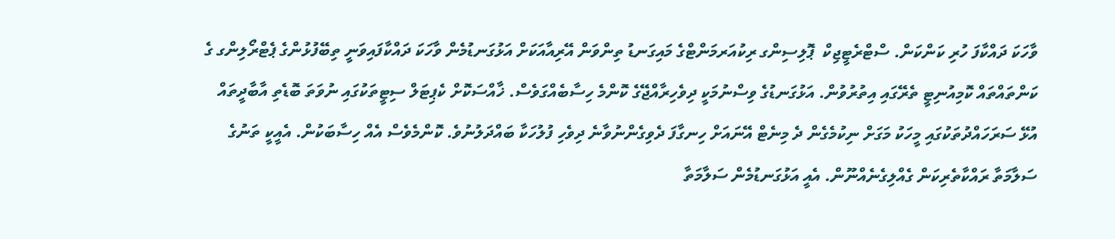ވާހަކަ ދައްކާފަ ހުރި ކަންކަން. ސްޓްރެޓީޖިކް  ޕޮލިސިންގ ރިކުއަރމަންޓްގެ މައިގަނޑު ތިންވަން އޭރިއާއަކަށް އަޅުގަނޑުމެން ވާހަކަ ދައްކާފައިވަނީ ތިބޭފުޅުންގެ ޕެޓްރޯލިންގ ގެ ކަންތައްތައް ކޮމިއުނިޓީ ތެރޭގައި އިތުރުވުން. އަޅުގަނޑުގެ ވިސްނުމަކީ ދިވެހިރާއްޖޭގެ ކޮންމެ ހިސާބެއްގަވެސް. ޚާއްސަކޮށް ކެޕިޓަލް ސިޓީތަކުގައި ނުވަތަ ބޮޑެތި އާބާދީތައް އުޅޭ ސަރަހައްދުތަކުގައި މީހަކު މަގަށް ނިކުމެގެން ދެ މިނެޓް އޭނައަށް ހިނގާފަ ދެވިގެންނުވާނެ ދިވެހި ފުލުހަކާ ބައްދަލުނުވެ. ކޮންމެވެސް އެއް ހިސާބަކުން. އެއީކީ ތަނުގެ ސަލާމަތާ ރައްކާތެރިކަން ގެއްލިގެނެއްނޫން. އެއީ އަޅުގަނޑުމެން ސަލާމަތާ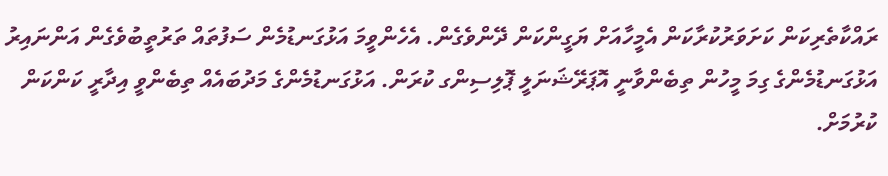ރައްކާތެރިކަން ކަށަވަރުކުރާކަން އެމީހާއަށް ޔަގީންކަން ދޭންވެގެން. އެހެންވީމަ އަޅުގަނޑުމެން ސަފުތައް ތަރުތީބުވެގެން އަންނައިރު އަޅުގަނޑުމެންގެ ގިމަ މީހުން ތިބެންވާނީ އޮޕަރޭޝަނަލީ ޕޮލިސިންގ ކުރަން. އަޅުގަނޑުމެންގެ މަދުބައެއް ތިބެންވީ އިދާރީ ކަންކަން ކުރުމަށް.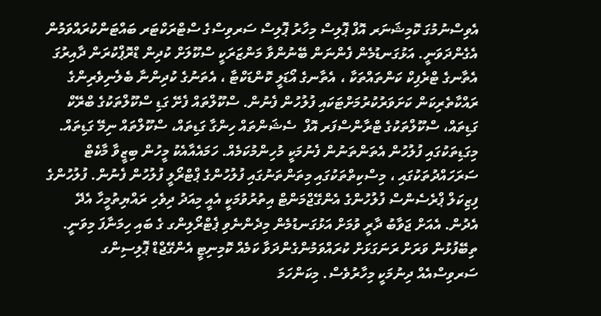އެވިސްނުމުގަ ކޮމިޝަނަރ އޮފް ޕޮލިސް މިހާރު ޕޮލިސް ސަރވިސްގެ ސްޓްރަކްޓަރ ބައްޓަންކުރައްވަމުން އެގެންދަވަނީ. އަޅުގަނޑުމެން ފެންނަން ބޭނުންވާ މަންޒަރަކީ ސްކޫލަށް ކުދިން ޑްރޮޕްކުރަން ދާއިރުގަ އެތާނގެ ޓްރެފިކް ކަންތައްތަކާ ، އެތާނގެ އޯޑަލީ ކޮންޑަކްޓާ ، އެތަނުގެ ކުދިންނާ ބެލެނިވެރިންގެ ރައްކާތެރިކަން ކަށަވަރުކުރުމަށްޓަކައި ފުލުހުން ފެނުން. ސްކޫލްތައް ފެށޭ ގަޑި ސްކޫލްތަކުގެ ބްރޭކް ގަޑިތައް، ސްކޫލްތަކުގެ ޓްރާންސްފަރ އޮފް  ސެޝަންތައް ހިންގާ ގަޑިތައް، ސްކޫލްތައް ނިމޭ ގަޑިތައް. މިގަޑިތަކުގައި ފުލުހުން އެތަންތަނުން ފެނުމަކީ މުހިންމުކަމެއް. ހަމައެއާއެކު މީހުން ބިޒީވާ މާކެޓް ސަރަހައްދުތަކުގައި ، މިސްކިތްތަކުގައި މިތަންތަނުގައި ފުލުހުންގެ ޕްޓްރޯލީ ފުލުހުން ފެނުން. ފުލުހުންގެ ފިޒިކަލް ޕްރެސެންސް ފުލުހުންގެ އެންގޭޖްމަންޓް އިތުރުވުމަކީ އެއީ މިއަދު ދިވެހި ރައްޔިތުމީހާ އެދޭ އެދުން. އެއަށް ޖަވާބު ދާރީ ވުމަށް އަޅުގަނޑުމެން މިދެންނެވި ޕެޓްރޯލިންގ ގެ ބައި ހިމަނާފަ މިވަނީ. ތިބޭފުޅުން ވަރަށް ރަނަގަޅަށް ކުރައްވަމުންގެންދަވާ ކަމެއް ކޮމިނިޓީ އެންގޭޖްޑް ޕޮލިސިންގ ސަރވިސްއެއް ދިނުމަކީ މިހާރުވެސް. މިކަންހަމަ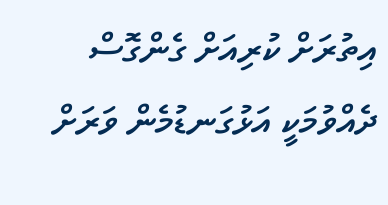އިތުރަށް ކުރިއަށް ގެންގޮސް ދެއްވުމަކީ އަޅުގަނޑުމެން ވަރަށް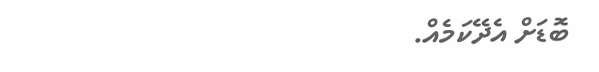ބޮޑަށް އެދޭކަމެއް.